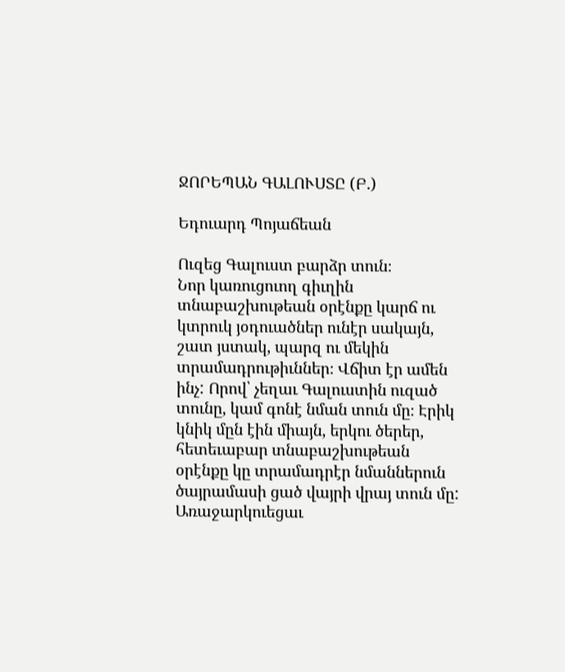ՋՈՐԵՊԱՆ ԳԱԼՈՒՍՏԸ (Բ.)

Եդուարդ Պոյաճեան

Ուզեց Գալուստ բարձր տուն։
Նոր կառուցուող գիւղին տնաբաշխութեան օրէնքը կարճ ու կտրուկ յօդուածներ ունէր սակայն, շատ յստակ, պարզ ու մեկին տրամադրութիւններ։ Վճիտ էր ամեն ինչ: Որով՝ չեղաւ Գալուստին ուզած տունը, կամ գոնէ նման տուն մը։ Էրիկ կնիկ մըն էին միայն, երկու ծերեր, հետեւաբար տնաբաշխութեան օրէնքը կը տրամադրէր նմաններուն ծայրամասի ցած վայրի վրայ տուն մը: Առաջարկուեցաւ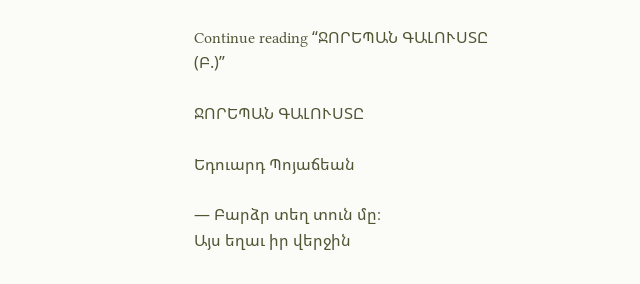Continue reading “ՋՈՐԵՊԱՆ ԳԱԼՈՒՍՏԸ (Բ.)”

ՋՈՐԵՊԱՆ ԳԱԼՈՒՍՏԸ

Եդուարդ Պոյաճեան

— Բարձր տեղ տուն մը։
Այս եղաւ իր վերջին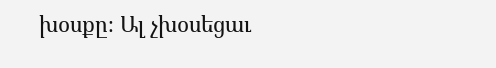խօսքը։ Ալ չխօսեցաւ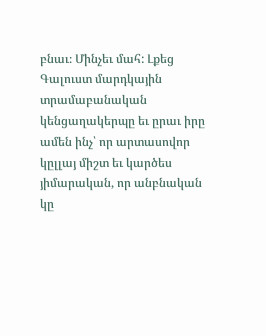բնաւ։ Մինչեւ մահ: Լքեց Գալուստ մարդկային տրամաբանական կենցաղակերպը եւ ըրաւ իրը ամեն ինչ՝ որ արտասովոր կըլլայ միշտ եւ կարծես յիմարական, որ անբնական կը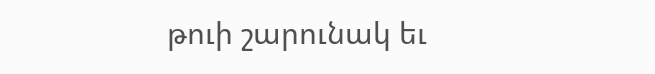թուի շարունակ եւ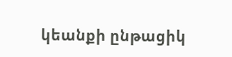կեանքի ընթացիկ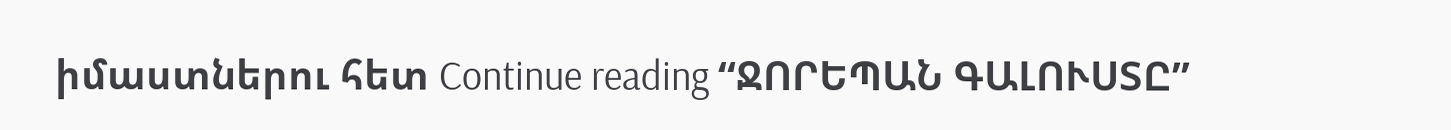իմաստներու հետ Continue reading “ՋՈՐԵՊԱՆ ԳԱԼՈՒՍՏԸ”